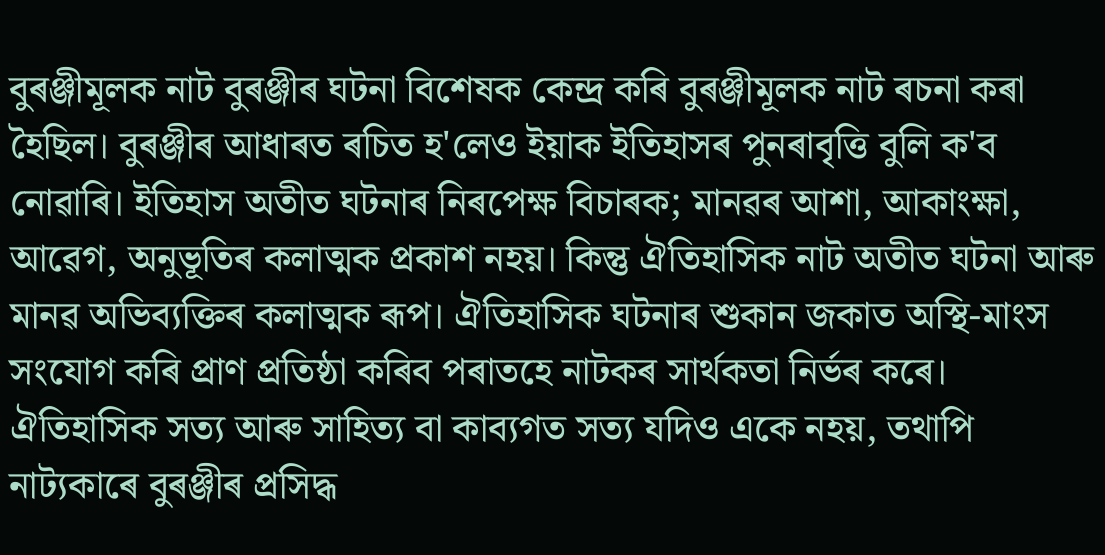বুৰঞ্জীমূলক নাট বুৰঞ্জীৰ ঘটনা বিশেষক কেন্দ্ৰ কৰি বুৰঞ্জীমূলক নাট ৰচনা কৰা হৈছিল। বুৰঞ্জীৰ আধাৰত ৰচিত হ'লেও ইয়াক ইতিহাসৰ পুনৰাবৃত্তি বুলি ক'ব নোৱাৰি। ইতিহাস অতীত ঘটনাৰ নিৰপেক্ষ বিচাৰক; মানৱৰ আশা, আকাংক্ষা, আৱেগ, অনুভূতিৰ কলাত্মক প্রকাশ নহয়। কিন্তু ঐতিহাসিক নাট অতীত ঘটনা আৰু মানৱ অভিব্যক্তিৰ কলাত্মক ৰূপ। ঐতিহাসিক ঘটনাৰ শুকান জকাত অস্থি-মাংস সংযোগ কৰি প্ৰাণ প্রতিষ্ঠা কৰিব পৰাতহে নাটকৰ সার্থকতা নিৰ্ভৰ কৰে। ঐতিহাসিক সত্য আৰু সাহিত্য বা কাব্যগত সত্য যদিও একে নহয়, তথাপি নাট্যকাৰে বুৰঞ্জীৰ প্ৰসিদ্ধ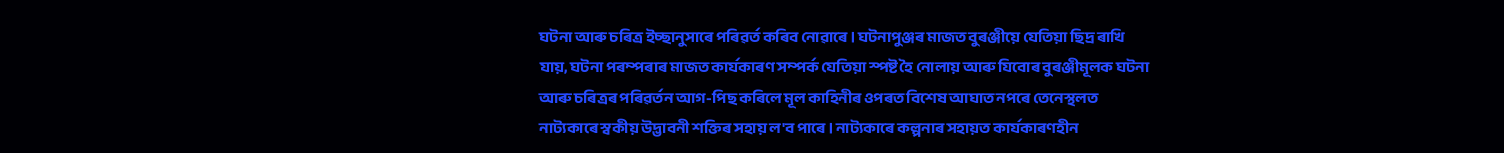ঘটনা আৰু চৰিত্ৰ ইচ্ছানুসাৰে পৰিৱৰ্ত কৰিব নোৱাৰে। ঘটনাপুঞ্জৰ মাজত বুৰঞ্জীয়ে যেতিয়া ছিদ্র ৰাখি যায়, ঘটনা পৰম্পৰাৰ মাজত কার্যকাৰণ সম্পর্ক যেতিয়া স্পষ্ট হৈ নোলায় আৰু যিবোৰ বুৰঞ্জীমূলক ঘটনা আৰু চৰিত্ৰৰ পৰিৱৰ্তন আগ-পিছ কৰিলে মূল কাহিনীৰ ওপৰত বিশেষ আঘাত নপৰে তেনেস্থলত নাট্যকাৰে স্বকীয় উদ্ভাবনী শক্তিৰ সহায় ল'ব পাৰে। নাট্যকাৰে কল্পনাৰ সহায়ত কাৰ্যকাৰণহীন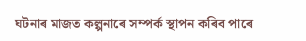ঘটনাৰ মাজত কল্পনাৰে সম্পর্ক স্থাপন কৰিব পাৰে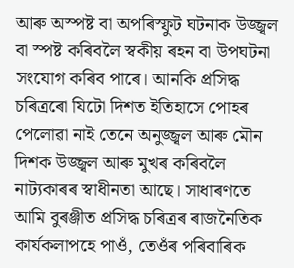আৰু অস্পষ্ট বা অপৰিস্ফুট ঘটনাক উজ্জ্বল বা স্পষ্ট কৰিবলৈ স্বকীয় ৰহন বা উপঘটনা সংযোগ কৰিব পাৰে। আনকি প্রসিদ্ধ চৰিত্ৰৰো যিটো দিশত ইতিহাসে পোহৰ পেলোৱা নাই তেনে অনুজ্জ্বল আৰু মৌন দিশক উজ্জ্বল আৰু মুখৰ কৰিবলৈ নাট্যকাৰৰ স্বাধীনতা আছে। সাধাৰণতে আমি বুৰঞ্জীত প্রসিদ্ধ চৰিত্ৰৰ ৰাজনৈতিক কার্যকলাপহে পাওঁ, তেওঁৰ পৰিবাৰিক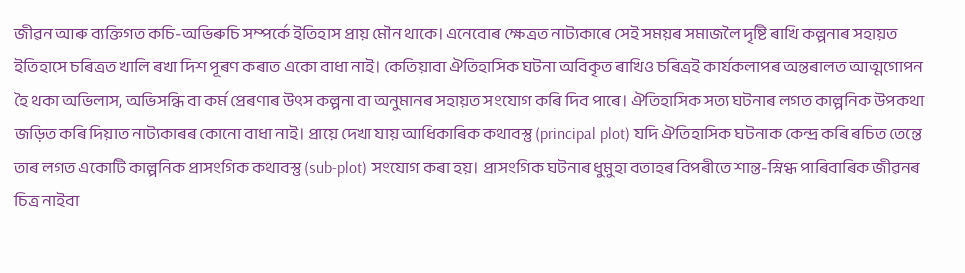জীৱন আৰু ব্যক্তিগত কচি-অভিৰুচি সম্পর্কে ইতিহাস প্রায় মৌন থাকে। এনেবোৰ ক্ষেত্ৰত নাট্যকাৰে সেই সময়ৰ সমাজলৈ দৃষ্টি ৰাখি কল্পনাৰ সহায়ত ইতিহাসে চৰিত্ৰত খালি ৰখা দিশ পূৰণ কৰাত একো বাধা নাই। কেতিয়াবা ঐতিহাসিক ঘটনা অবিকৃত ৰাখিও চৰিত্ৰই কাৰ্যকলাপৰ অন্তৰালত আত্মগোপন হৈ থকা অভিলাস, অভিসন্ধি বা কৰ্ম প্ৰেৰণাৰ উৎস কল্পনা বা অনুমানৰ সহায়ত সংযোগ কৰি দিব পাৰে। ঐতিহাসিক সত্য ঘটনাৰ লগত কাল্পনিক উপকথা জড়িত কৰি দিয়াত নাট্যকাৰৰ কোনো বাধা নাই। প্রায়ে দেখা যায় আধিকাৰিক কথাবস্তু (principal plot) যদি ঐতিহাসিক ঘটনাক কেন্দ্ৰ কৰি ৰচিত তেন্তে তাৰ লগত একোটি কাল্পনিক প্রাসংগিক কথাবস্তু (sub-plot) সংযোগ কৰা হয়। প্ৰাসংগিক ঘটনাৰ ধুমুহা বতাহৰ বিপৰীতে শান্ত-স্নিগ্ধ পাৰিবাৰিক জীৱনৰ চিত্ৰ নাইবা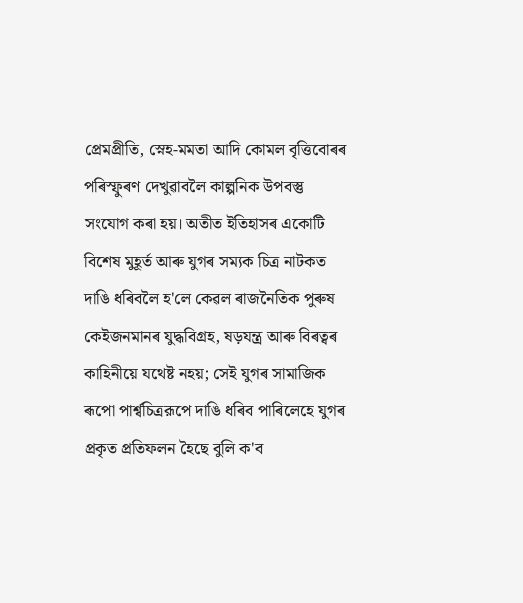প্রেমপ্রীতি, স্নেহ-মমতা আদি কোমল বৃত্তিবোৰৰ পৰিস্ফুৰণ দেখুৱাবলৈ কাল্পনিক উপবস্তু সংযোগ কৰা হয়। অতীত ইতিহাসৰ একোটি বিশেষ মুহূৰ্ত আৰু যুগৰ সম্যক চিত্র নাটকত দাঙি ধৰিবলৈ হ'লে কেৱল ৰাজনৈতিক পুৰুষ কেইজনমানৰ যুদ্ধবিগ্রহ, ষড়যন্ত্ৰ আৰু বিৰত্বৰ কাহিনীয়ে যথেষ্ট নহয়; সেই যুগৰ সামাজিক ৰূপো পার্শ্বচিত্ররূপে দাঙি ধৰিব পাৰিলেহে যুগৰ প্ৰকৃত প্রতিফলন হৈছে বুলি ক'ব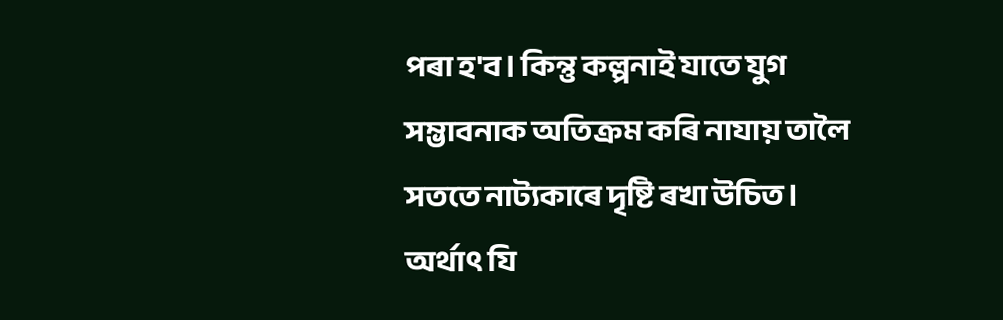পৰা হ'ব। কিন্তু কল্পনাই যাতে যুগ সম্ভাবনাক অতিক্রম কৰি নাযায় তালৈ সততে নাট্যকাৰে দৃষ্টি ৰখা উচিত। অর্থাৎ যি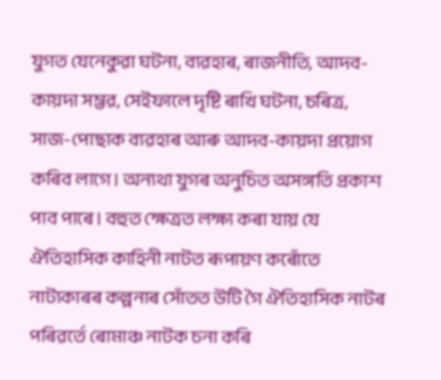যুগত যেনেকুৱা ঘটনা, ব্যৱহাৰ, ৰাজনীতি, আদব-কায়দা সম্ভৱ, সেইফালে দৃষ্টি ৰাখি ঘটনা, চৰিত্ৰ, সাজ-পোছাক ব্যৱহাৰ আৰু আদব-কায়দা প্রয়োগ কৰিব লাগে। অন্যথা যুগৰ অনুচিত অসঙ্গতি প্রকাশ পাব পাৰে। বহুত ক্ষেত্ৰত লক্ষ্য কৰা যায় যে ঐতিহাসিক কাহিনী নাটত ৰূপায়ণ কৰোঁতে নাট্যকাৰৰ কল্পনাৰ সোঁতত উটি গৈ ঐতিহাসিক নাটৰ পৰিৱৰ্তে ৰোমাঞ্চ নাটক চনা কৰি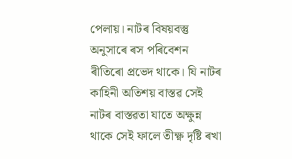পেলায়। নাটৰ বিষয়বস্তু অনুসাৰে ৰস পৰিবেশন ৰীতিৰো প্রভেদ থাকে। যি নাটৰ কাহিনী অতিশয় বাস্তৱ সেই নাটৰ বাস্তৱতা যাতে অক্ষুন্ন থাকে সেই ফালে তীক্ষ্ণ দৃষ্টি ৰখা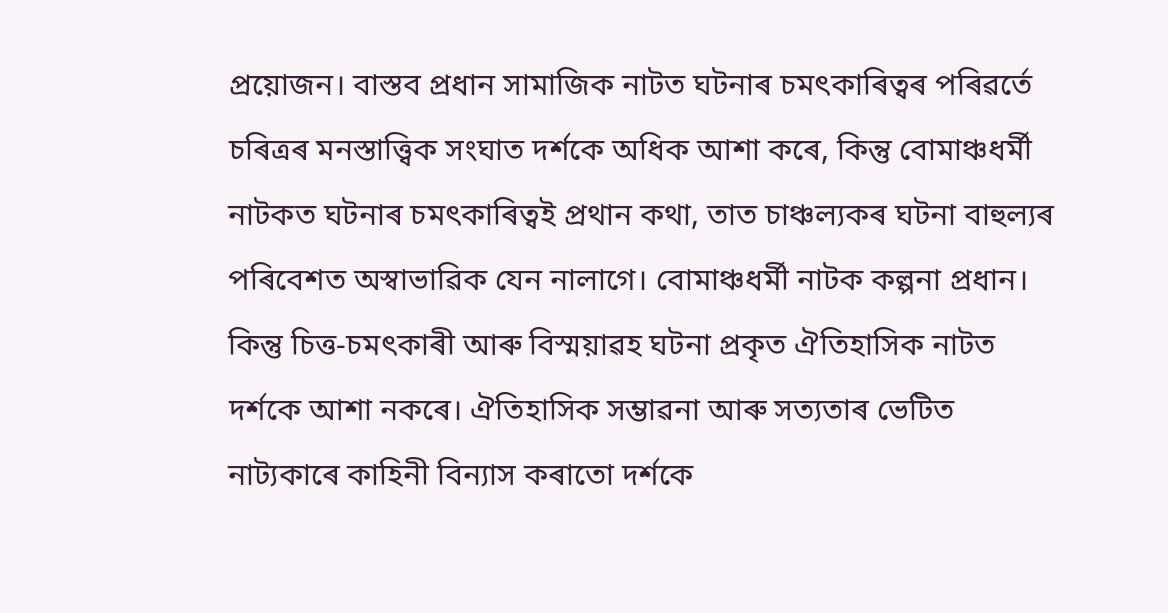প্রয়োজন। বাস্তব প্রধান সামাজিক নাটত ঘটনাৰ চমৎকাৰিত্বৰ পৰিৱৰ্তে চৰিত্ৰৰ মনস্তাত্ত্বিক সংঘাত দর্শকে অধিক আশা কৰে, কিন্তু বোমাঞ্চধর্মী নাটকত ঘটনাৰ চমৎকাৰিত্বই প্রথান কথা, তাত চাঞ্চল্যকৰ ঘটনা বাহুল্যৰ পৰিবেশত অস্বাভাৱিক যেন নালাগে। বোমাঞ্চধর্মী নাটক কল্পনা প্রধান। কিন্তু চিত্ত-চমৎকাৰী আৰু বিস্ময়াৱহ ঘটনা প্রকৃত ঐতিহাসিক নাটত দর্শকে আশা নকৰে। ঐতিহাসিক সম্ভাৱনা আৰু সত্যতাৰ ভেটিত নাট্যকাৰে কাহিনী বিন্যাস কৰাতো দর্শকে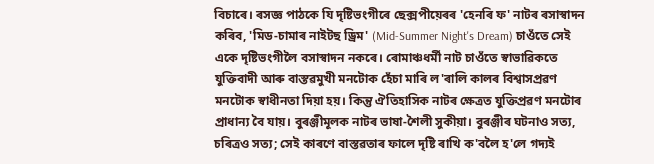বিচাৰে। ৰসজ্ঞ পাঠকে যি দৃষ্টিভংগীৰে ছেক্সপীয়েৰৰ 'হেনৰি ফ' নাটৰ ৰসাস্বাদন কৰিব, 'মিড-চামাৰ নাইটছ ড্রিম' (Mid-Summer Night's Dream) চাওঁতে সেই একে দৃষ্টিভংগীলৈ বসাস্বাদন নকৰে। ৰোমাঞ্চধর্মী নাট চাওঁতে স্বাভাৱিকতে যুক্তিবাদী আৰু বাস্তৱমুখী মনটোক হেঁচা মাৰি ল'ৰালি কালৰ বিশ্বাসপ্রৱণ মনটোক স্বাধীনতা দিয়া হয়। কিন্তু ঐতিহাসিক নাটৰ ক্ষেত্ৰত যুক্তিপ্রৱণ মনটোৰ প্রাধান্য বৈ যায়। বুৰঞ্জীমূলক নাটৰ ভাষা-শৈলী সুকীয়া। বুৰঞ্জীৰ ঘটনাও সত্য, চৰিত্ৰও সত্য; সেই কাৰণে বাস্তৱতাৰ ফালে দৃষ্টি ৰাখি ক'বলৈ হ'লে গদ্যই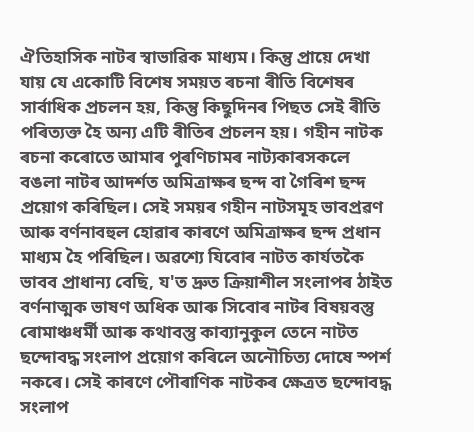ঐতিহাসিক নাটৰ স্বাভাৱিক মাধ্যম। কিন্তু প্রায়ে দেখা যায় যে একোটি বিশেষ সময়ত ৰচনা ৰীতি বিশেষৰ সাৰ্বাধিক প্রচলন হয়, কিন্তু কিছুদিনৰ পিছত সেই ৰীতি পৰিত্যক্ত হৈ অন্য এটি ৰীতিৰ প্ৰচলন হয়। গহীন নাটক ৰচনা কৰোতে আমাৰ পুৰণিচামৰ নাট্যকাৰসকলে বঙলা নাটৰ আদৰ্শত অমিত্রাক্ষৰ ছন্দ বা গৈৰিশ ছন্দ প্রয়োগ কৰিছিল। সেই সময়ৰ গহীন নাটসমূহ ভাবপ্রৱণ আৰু বর্ণনাবহুল হোৱাৰ কাৰণে অমিত্রাক্ষৰ ছন্দ প্রধান মাধ্যম হৈ পৰিছিল। অৱশ্যে যিবোৰ নাটত কার্যতকৈ ভাবব প্রাধান্য বেছি, য'ত দ্রুত ক্রিয়াশীল সংলাপৰ ঠাইত বর্ণনাত্মক ভাষণ অধিক আৰু সিবোৰ নাটৰ বিষয়বস্তু ৰোমাঞ্চধৰ্মী আৰু কথাবস্তু কাব্যানুকুল তেনে নাটত ছন্দোবদ্ধ সংলাপ প্রয়োগ কৰিলে অনৌচিত্য দোষে স্পর্শ নকৰে। সেই কাৰণে পৌৰাণিক নাটকৰ ক্ষেত্রত ছন্দোবদ্ধ সংলাপ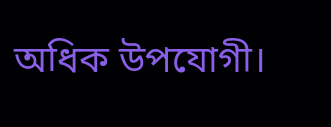অধিক উপযোগী।